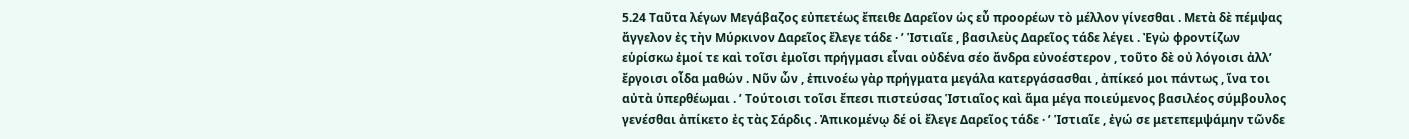5.24 Ταῦτα λέγων Μεγάβαζος εὐπετέως ἔπειθε Δαρεῖον ὡς εὖ προορέων τὸ μέλλον γίνεσθαι . Μετὰ δὲ πέμψας ἄγγελον ἐς τὴν Μύρκινον Δαρεῖος ἔλεγε τάδε · ʹ Ἱστιαῖε , βασιλεὺς Δαρεῖος τάδε λέγει . Ἐγὼ φροντίζων εὑρίσκω ἐμοί τε καὶ τοῖσι ἐμοῖσι πρήγμασι εἶναι οὐδένα σέο ἄνδρα εὐνοέστερον , τοῦτο δὲ οὐ λόγοισι ἀλλ’ ἔργοισι οἶδα μαθών . Νῦν ὦν , ἐπινοέω γὰρ πρήγματα μεγάλα κατεργάσασθαι , ἀπίκεό μοι πάντως , ἵνα τοι αὐτὰ ὑπερθέωμαι . ʹ Τούτοισι τοῖσι ἔπεσι πιστεύσας Ἱστιαῖος καὶ ἅμα μέγα ποιεύμενος βασιλέος σύμβουλος γενέσθαι ἀπίκετο ἐς τὰς Σάρδις . Ἀπικομένῳ δέ οἱ ἔλεγε Δαρεῖος τάδε · ʹ Ἱστιαῖε , ἐγώ σε μετεπεμψάμην τῶνδε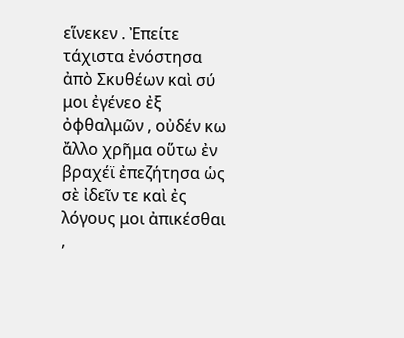εἵνεκεν . Ἐπείτε τάχιστα ἐνόστησα ἀπὸ Σκυθέων καὶ σύ μοι ἐγένεο ἐξ ὀφθαλμῶν , οὐδέν κω ἄλλο χρῆμα οὕτω ἐν βραχέϊ ἐπεζήτησα ὡς σὲ ἰδεῖν τε καὶ ἐς λόγους μοι ἀπικέσθαι ,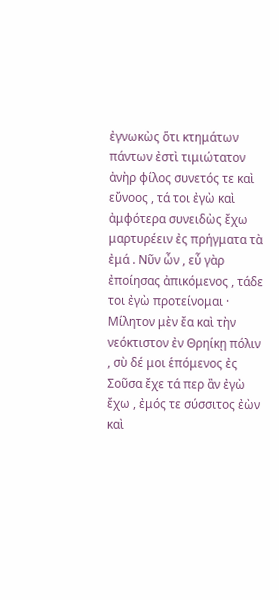ἐγνωκὼς ὅτι κτημάτων πάντων ἐστὶ τιμιώτατον ἀνὴρ φίλος συνετός τε καὶ εὔνοος , τά τοι ἐγὼ καὶ ἀμφότερα συνειδὼς ἔχω μαρτυρέειν ἐς πρήγματα τὰ ἐμά . Νῦν ὦν , εὖ γὰρ ἐποίησας ἀπικόμενος , τάδε τοι ἐγὼ προτείνομαι · Μίλητον μὲν ἔα καὶ τὴν νεόκτιστον ἐν Θρηίκῃ πόλιν , σὺ δέ μοι ἑπόμενος ἐς Σοῦσα ἔχε τά περ ἂν ἐγὼ ἔχω , ἐμός τε σύσσιτος ἐὼν καὶ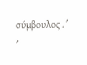σύμβουλος . ʹ ʹ